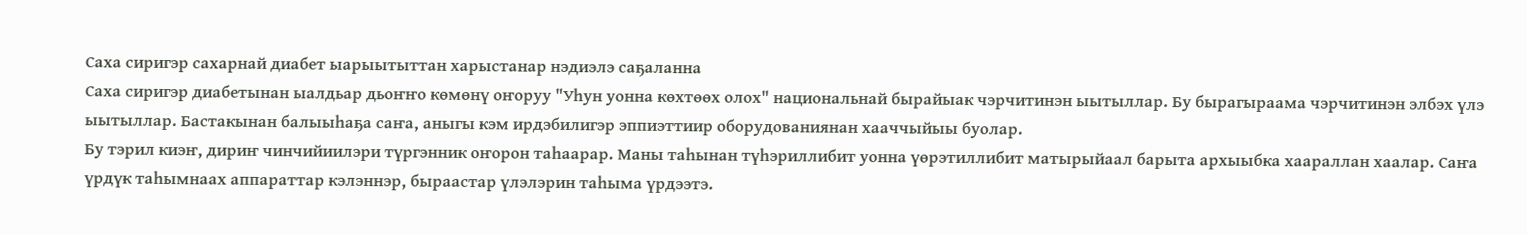Саха сиригэр сахарнай диабет ыарыытыттан харыстанар нэдиэлэ саҕаланна
Саха сиригэр диабетынан ыалдьар дьоҥҥо көмөнү оҥоруу "Уһун уонна көхтөөх олох" национальнай бырайыак чэрчитинэн ыытыллар. Бу бырагыраама чэрчитинэн элбэх үлэ ыытыллар. Бастакынан балыыһаҕа саҥа, аныгы кэм ирдэбилигэр эппиэттиир оборудованиянан хааччыйыы буолар.
Бу тэрил киэҥ, дириҥ чинчийиилэри түргэнник оҥорон таһаарар. Маны таһынан түһэриллибит уонна үөрэтиллибит матырыйаал барыта архыыбка хаараллан хаалар. Саҥа үрдүк таһымнаах аппараттар кэлэннэр, быраастар үлэлэрин таһыма үрдээтэ.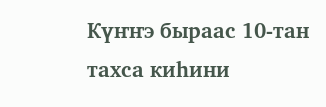Күҥҥэ быраас 10-тан тахса киһини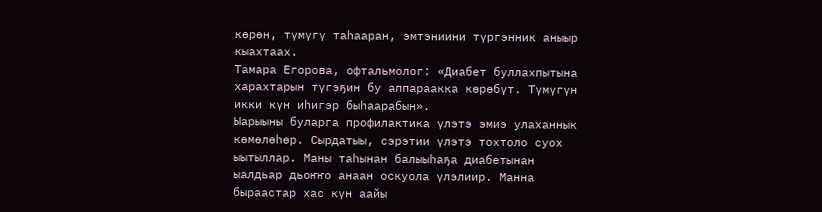көрөн, түмүгү таһааран, эмтэниини түргэнник аныыр кыахтаах.
Тамара Егорова, офтальмолог: «Диабет буллахпытына харахтарын түгэҕин бу аппараакка көрөбүт. Түмүгүн икки күн иһигэр быһаарабын».
Ыарыыны буларга профилактика үлэтэ эмиэ улаханнык көмөлөһөр. Сырдатыы, сэрэтии үлэтэ тохтоло суох ыытыллар. Маны таһынан балыыһаҕа диабетынан ыалдьар дьоҥҥо анаан оскуола үлэлиир. Манна быраастар хас күн аайы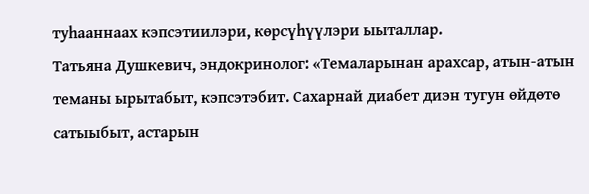туһааннаах кэпсэтиилэри, көрсүһүүлэри ыыталлар.
Татьяна Душкевич, эндокринолог: «Темаларынан арахсар, атын-атын теманы ырытабыт, кэпсэтэбит. Сахарнай диабет диэн тугун өйдөтө сатыыбыт, астарын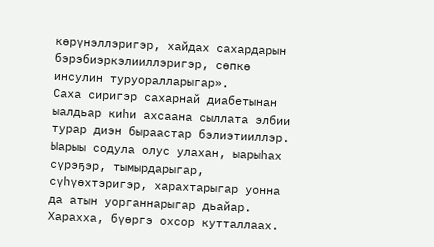көрүнэллэригэр, хайдах сахардарын бэрэбиэркэлииллэригэр, сөпкө инсулин туруоралларыгар».
Саха сиригэр сахарнай диабетынан ыалдьар киһи ахсаана сыллата элбии турар диэн быраастар бэлиэтииллэр. Ыарыы содула олус улахан, ыарыһах сүрэҕэр, тымырдарыгар, сүһүөхтэригэр, харахтарыгар уонна да атын уорганнарыгар дьайар. Харахха, бүөргэ охсор кутталлаах.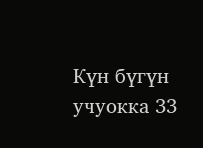Күн бүгүн учуокка 33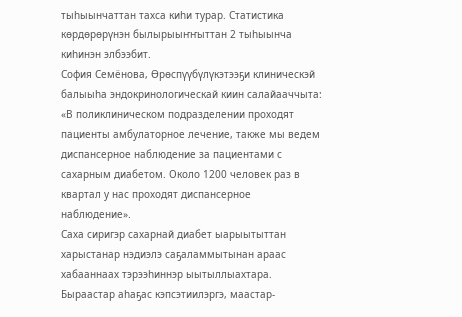тыһыынчаттан тахса киһи турар. Статистика көрдөрөрүнэн былырыыҥҥыттан 2 тыһыынча киһинэн элбээбит.
София Семёнова, Өрөспүүбүлүкэтээҕи клиническэй балыыһа эндокринологическай киин салайааччыта: «В поликлиническом подразделении проходят пациенты амбулаторное лечение, также мы ведем диспансерное наблюдение за пациентами с сахарным диабетом. Около 1200 человек раз в квартал у нас проходят диспансерное наблюдение».
Саха сиригэр сахарнай диабет ыарыытыттан харыстанар нэдиэлэ саҕаламмытынан араас хабааннаах тэрээһиннэр ыытыллыахтара. Быраастар аһаҕас кэпсэтиилэргэ, маастар-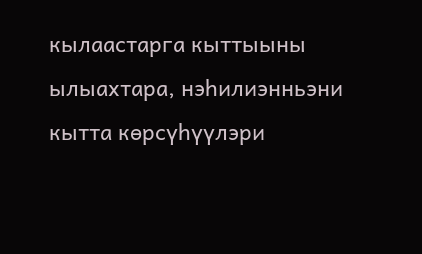кылаастарга кыттыыны ылыахтара, нэһилиэнньэни кытта көрсүһүүлэри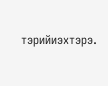тэрийиэхтэрэ.